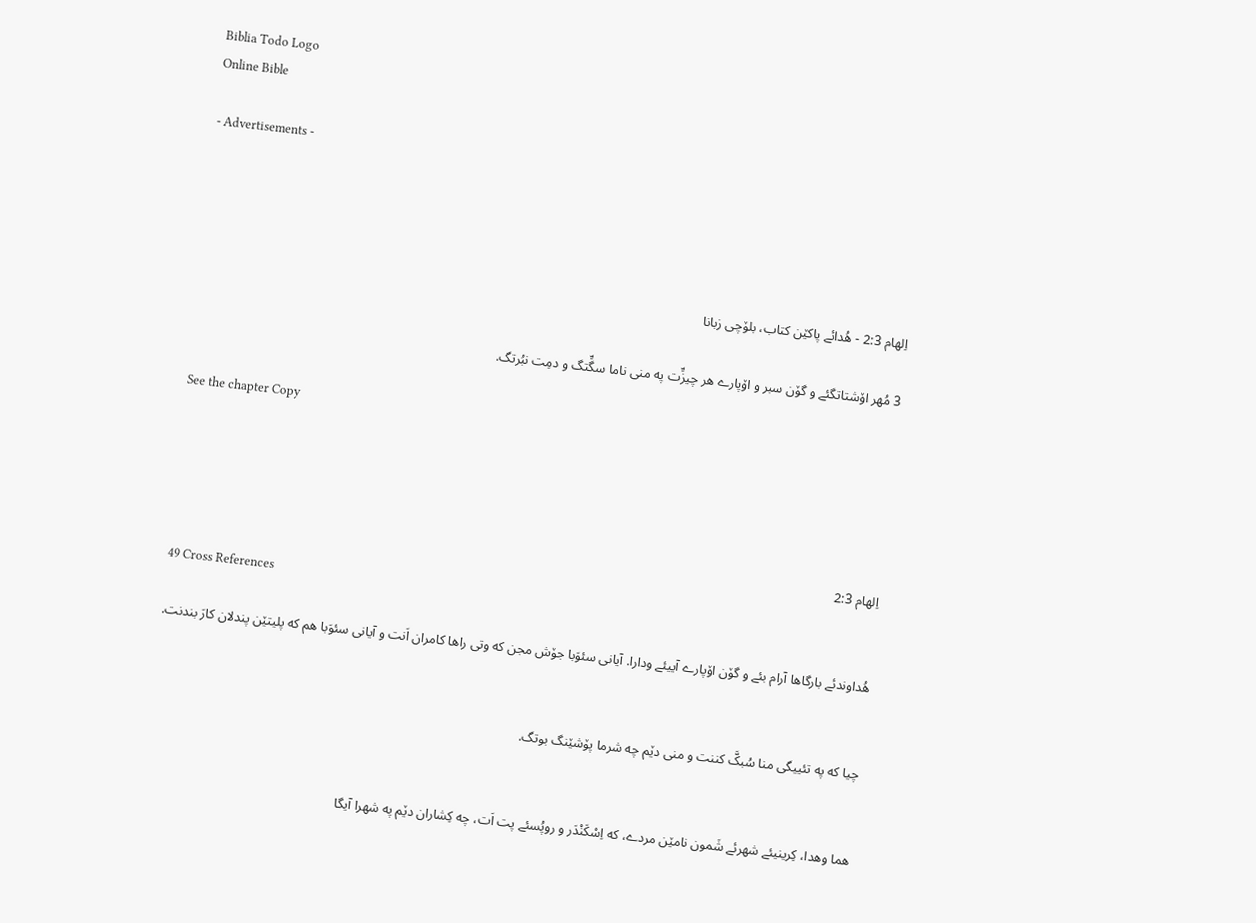Biblia Todo Logo
Online Bible

- Advertisements -




اِلهام 2:3 - هُدائے پاکێن کتاب، بلۆچی زبانا

3 مُهر اۆشتاتگئے و گۆن سبر و اۆپارے هر چیزِّت په منی ناما سگِّتگ و دمِت نبُرتگ.

See the chapter Copy




اِلهام 2:3
49 Cross References

هُداوندئے بارگاها آرام بئے و گۆن اۆپارے آییئے ودارا. آیانی سئوَبا جۆش مجن که وتی راها کامران اَنت و آیانی سئوَبا هم که پلیتێن پندلان کارَ بندنت.


چیا که په تئییگی منا سُبکَّ کننت و منی دێم چه شرما پۆشێنگ بوتگ.


هما وهدا، کِرینیئے شهرئے شَمون نامێن مردے، که اِسْکَنْدَر و روپُسئے پت اَت، چه کِشاران دێم په شهرا آیگا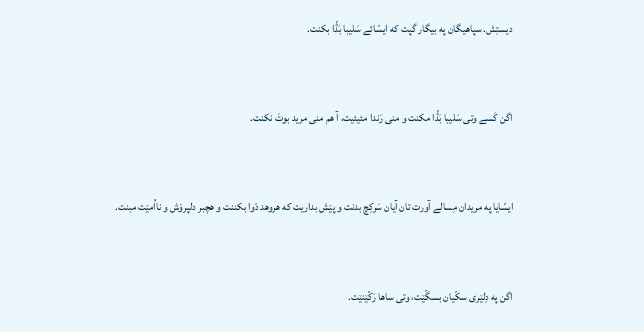دیستِش. سپاهیگان په بیگار گپت که ایسّائے سَلیبا بَڈّا بکنت.


اگن کَسے وتی سَلیبا بَڈّا مکنت و منی رَندا مئیئیت، آ هم منی مرید بوتَ نکنت.


ایسّایا په مریدان مِسالے آورت تان آیان سَرکِچ بدنت و پێش بداریت که هروهد دْوا بکننت و هچبر دلپرۆش و نااُمێت مبنت.


اگن په دِلێری سکّیان بسگّێت، وتی ساها رَکّێنێت.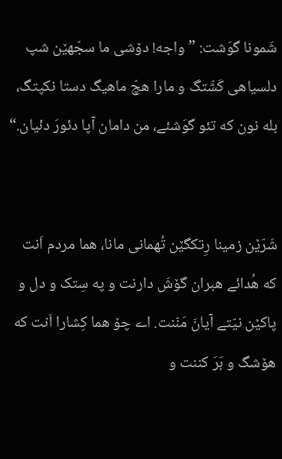شَمونا گوَشت: ”واجه! دۆشی ما سجّهێن شپ دلسیاهی کَشّتگ و مارا هچّ ماهیگ دستا نکپتگ، بله نون که تئو گوَشئے، من دامان آپا دئورَ دئیان.“


شَرّێن زمینا رِتکگێن تُهمانی مانا، هما مردم اَنت که هُدائے هبران گۆشَ دارنت و په سِتک و دل و پاکێن نیّتے آیانَ مَنّنت. اے چۆ هما کِشارا اَنت که هۆشگ و بَرَ کننت و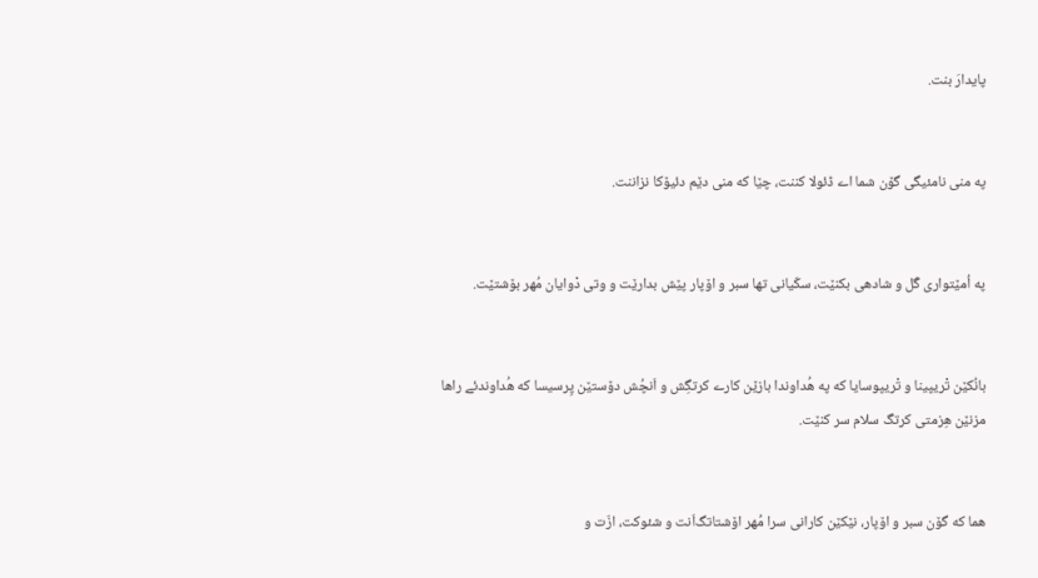پایدارَ بنت.


په منی نامئیگی گۆن شما اے ڈئولا کننت، چێا که منی دێم دئیۆکا نزاننت.


په اُمێتواری گَل و شادهی بکنێت، سکّیانی تها سبر و اۆپار پێش بدارێت و وتی دْوایان مُهر بۆشتێت.


بانُکێن تْریپینا و تْریپوسایا که په هُداوندا بازێن کارے کرتگِش و اَنچُش دۆستێن پِرسیسا که هُداوندئے راها مزنێن هِزمتی کرتگ سلام سر کنێت.


هما که گۆن سبر و اۆپار، نێکێن کارانی سرا مُهر اۆشتاتگ‌اَنت و شئوکت، ازّت و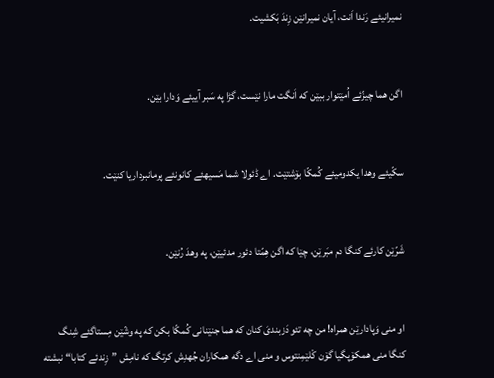نمیرانیئے رَندا اَنت، آیان نمیرانێن زِندَ بَکشیت.


اگن هما چیزّئے اُمێتوار ببێن که اَنگت مارا نێست، گڑا په سَبر آییئے وَدارا بێن.


سکّیئے وهدا یکدومیئے کُمکّا بۆشتێت. اے ڈئولا شما مَسیهئے کانونئے پرمانبرداریا کنێت.


شَرّێن کارئے کنگا دم مبَرێن، چێا که اگن هِمّتا دئور مدئیێن، په وهدَ رُنێن.


او منی وَپادارێن همراه! من چه تئو دَزبندیَ کنان که هما جنێنانی کُمکّا بکن که په وشّێن مِستاگئے شِنگ کنگا منی همکۆپگیا گۆن کْلێمِنتوس و منی اے دگه همکاران جُهدِش کرتگ که نامِش ”زِندئے کتابا“ نبشته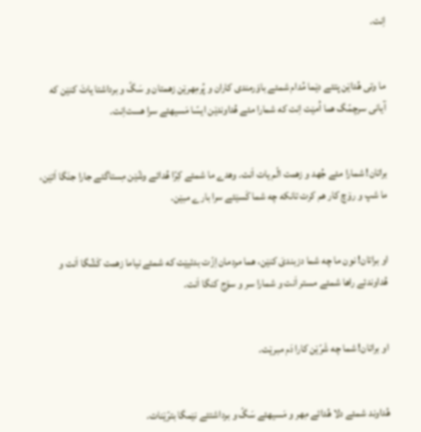اِنت.


ما وتی هُداێن پتئے دێما مُدام شمئے باوَرمندی کاران و پُرمِهرێن زهمتان و سَگّ و برداشتا یاتَ کنێن که آیانی سرچمّگ هما اُمێت اِنت که شمارا مئے هُداوندێن ایسّا مَسیهئے سرا هست‌اِنت.


براتان! شمارا مئے جُهد و زهمت الّم یات اَنت. وهدے ما شمئے کِرّا هُدائے وشّێن مِستاگئے جارا جنَگا اَتێن، ما شپ و رۆچ کار هم کرت تانکه چه شما کَسێئے سرا بارے مبێن.


او براتان! نون ما چه شما دزبندیَ کنێن، هما مردمان اِزّت بدئیێت که شمئے نیاما زهمت کَشّگا اَنت و هُداوندئے راها شمئے مستر اَنت و شمارا سر و سۆج کنگا اَنت.


او براتان! شما چه شَرّێن کارا دَم مبرێت.


هُداوند شمئے دلا هُدائے مِهر و مَسیهئے سَگّ و برداشتئے نێمگا بترّێنات.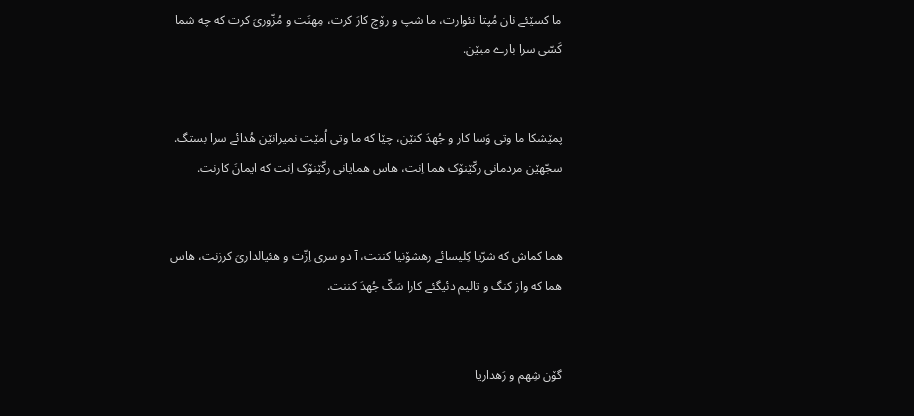ما کسێئے نان مُپتا نئوارت، ما شپ و رۆچ کارَ کرت، مِهنَت و مُزّوریَ کرت که چه شما کَسّی سرا بارے مبێن.


پمێشکا ما وتی وَسا کار و جُهدَ کنێن، چێا که ما وتی اُمێت نمیرانێن هُدائے سرا بستگ. سجّهێن مردمانی رکّێنۆک هما اِنت، هاس همایانی رکّێنۆک اِنت که ایمانَ کارنت.


هما کماش که شرّیا کِلیسائے رهشۆنیا کننت، آ دو سری اِزّت و هئیالداریَ کرزنت، هاس هما که واز کنگ و تالیم دئیگئے کارا سَکّ جُهدَ کننت.


گۆن شِهم و رَهداریا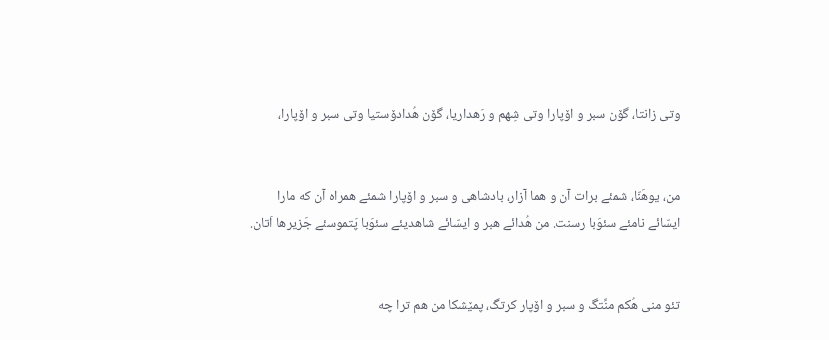وتی زانتا، گۆن سبر و اۆپارا وتی شِهم و رَهداریا، گۆن هُدادۆستیا وتی سبر و اۆپارا،


من، یوهَنّا، شمئے برات آن و هما آزار، بادشاهی و سبر و اۆپارا شمئے همراه آن که مارا ایسّائے نامئے سئوَبا رسنت. من هُدائے هبر و ایسّائے شاهدیئے سئوَبا پَتموسئے جَزیرها اَتان.


تئو منی هُکم منِّتگ و سبر و اۆپار کرتگ، پمێشکا من هم ترا چه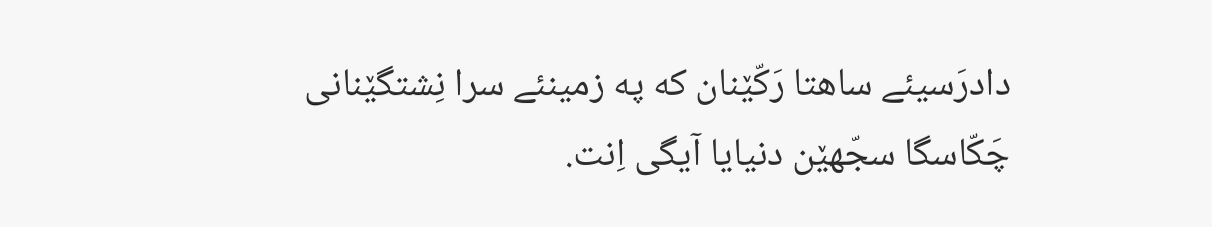دادرَسیئے ساهتا رَکّێنان که په زمینئے سرا نِشتگێنانی چَکّاسگا سجّهێن دنیایا آیگی اِنت.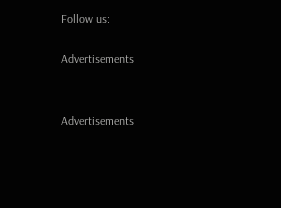Follow us:

Advertisements


Advertisements